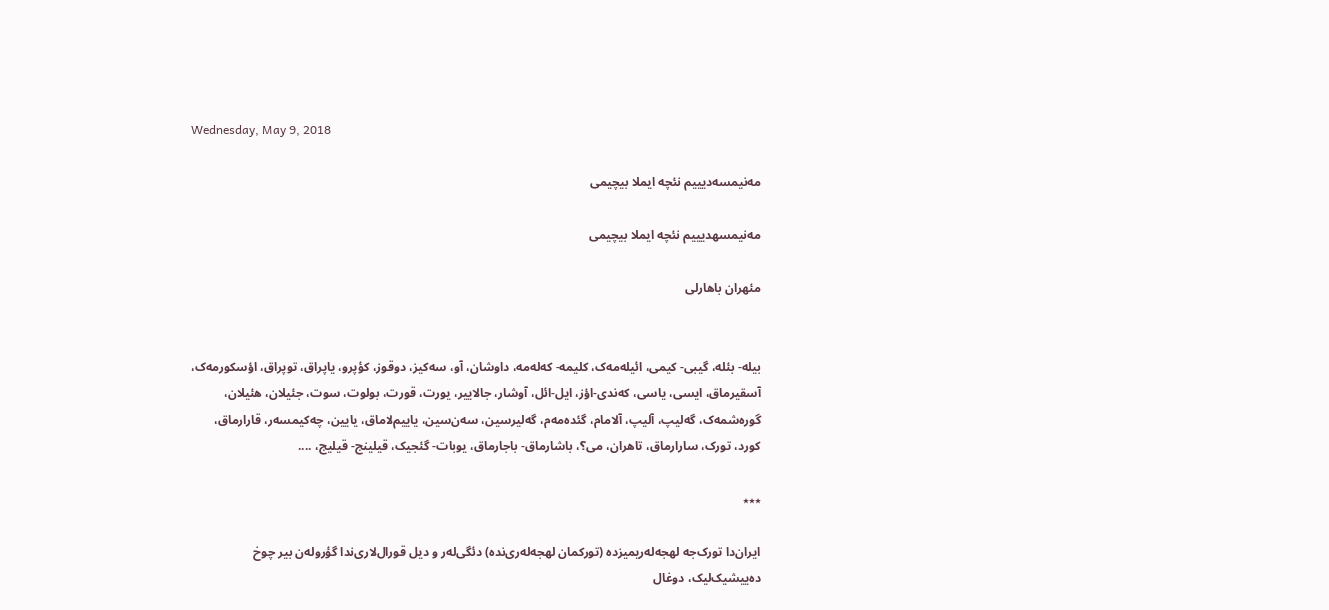Wednesday, May 9, 2018

مه‌نیمسه‌دیییم نئچه ایملا بیچیمی

مه‌نیمسهدیییم نئچه ایملا بیچیمی

مئهران باهارلی


بیله- بئله، گیبی- کیمی، ائیله‌مه‌ک، کلیمه- که‌له‌مه، داوشان، آو، سه‌کیز، دوقوز، کؤپرو، یاپراق، توپراق، اؤسکورمه‌ک، آسقیرماق، ایسی، یاسی، که‌ندی-اؤز، ایل-ائل، آوشار، جالاییر، یورت، قورت، بولوت، سوت، جئیلان، هئیلان، گوره‌شمه‌ک، گه‌لیپ، آلیپ، آلامام، گئده‌مه‌م، گه‌لیرسین، سه‌ن‌سین، یاییم‌لاماق، یایین، چه‌کیمسه‌ر، قارارماق، کورد، تورک، سارارماق، تاهران، می‌؟، باشارماق- باجارماق، یوبات- گئجیک، قیلینج- قیلیج، ....

٭٭٭

ایران‌دا تورک‌جه لهجه‌له‌ریمیزده (تورکمان لهجه‌له‌ری‌نده) دئگی‌له‌ر و دیل قورال‌لاری‌ندا گؤروله‌ن بیر چوخ ده‌ییشیک‌لیک، دوغال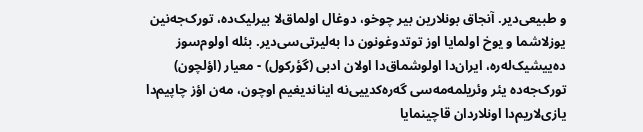و طبیعی‌دیر. آنجاق بونلارین بیر چوخو، دوغال اولماق‌لا بیرلیک‌ده، تورک‌جه‌نین یوزلاشما و یوخ اولمایا اوز توتدوغونون دا به‌لیرتی‌سی‌دیر. بئله اولوم‌سوز ده‌ییشیک‌له‌ره، ایران‌دا اولوشماق‌دا اولان ادبی (گؤرکول) - معیار (اؤلچون) تورک‌جه‌ده یئر وئریلمه‌مه‌سی گه‌ره‌کدییی‌نه ایناندیغیم اوچون، مه‌ن اؤز چاپیم‌دا یازی‌لاریم‌دا اونلاردان قاچینمایا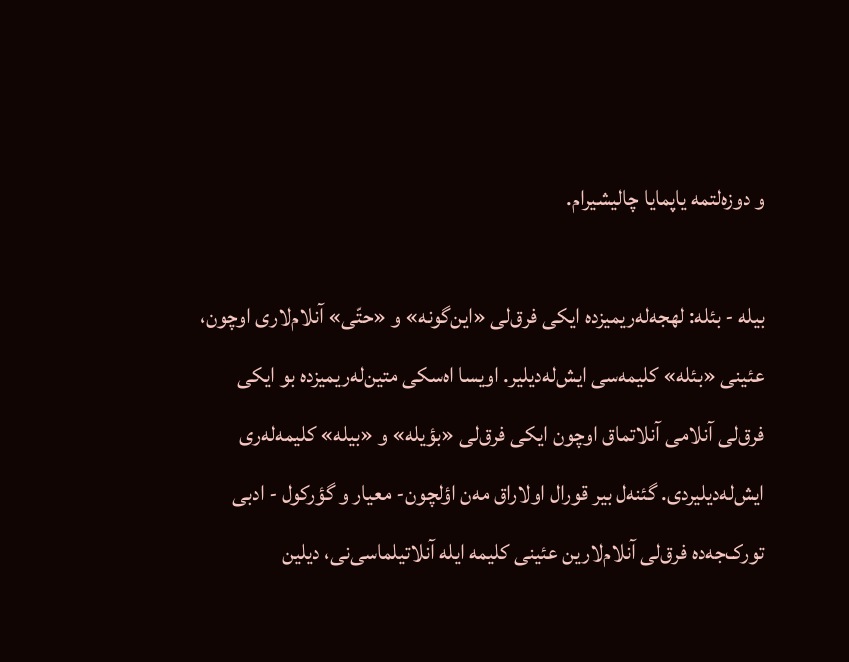و دوزه‌لتمه یاپمایا چالیشیرام.

بیله - بئله: لهجه‌له‌ریمیزده ایکی فرق‌لی «این‌گونه» و «حتّی» آنلام‌لاری اوچون، عئینی «بئله» کلیمه‌سی ایش‌له‌دیلیر. اویسا اه‌سکی متین‌له‌ریمیزده بو ایکی فرق‌لی آنلامی آنلاتماق اوچون ایکی فرق‌لی «بؤیله» و «بیله» کلیمه‌له‌ری ایش‌له‌دیلیردی. گئنه‌ل بیر قورال اولاراق مه‌ن اؤلچون- معیار و گؤرکول - ادبی تورک‌جه‌ده فرق‌لی آنلام‌لارین عئینی کلیمه‌ ایله آنلاتیلماسی‌نی، دیلین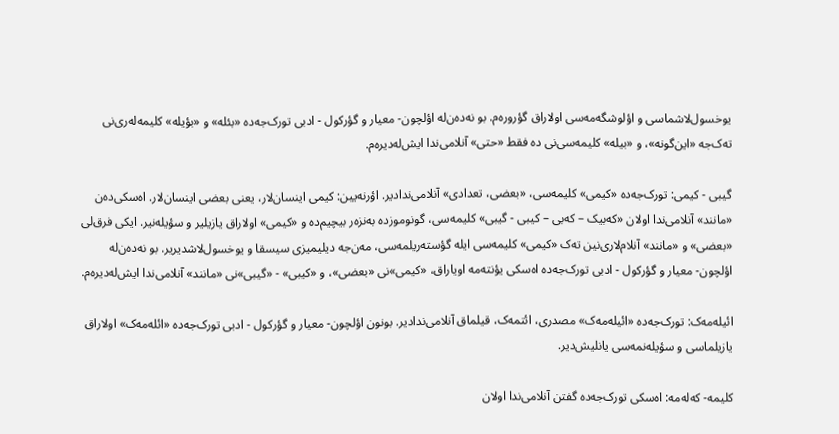یوخسول‌لاشماسی و اؤلوشگه‌مه‌سی اولاراق گؤروره‌م. بو نه‌ده‌ن‌له اؤلچون- معیار و گؤرکول - ادبی تورک‌جه‌ده «بئله» و «بؤیله» کلیمه‌له‌ری‌نی ته‌ک‌جه «این‌گونه»، و «بیله» کلیمه‌سی‌نی ده فقط «حتی» آنلامی‌ندا ایش‌له‌دیره‌م.

گیبی - کیمی: تورک‌جه‌ده «کیمی» کلیمه‌سی، «بعضی، تعدادی» آنلامی‌ندادیر. اؤرنه‌یین: کیمی اینسان‌لار، یعنی بعضی اینسان‌لار. اه‌سکی‌ده‌ن «مانند» آنلامی‌ندا اولان «که‌بیک – که‌بی – کیبی - گیبی» کلیمه‌سی، گونوموزده به‌نزه‌ر بیچیم‌ده و «کیمی» اولاراق یازیلیر و سؤیله‌نیر. ایکی فرق‌لی «بعضی» و «مانند» آنلام‌لاری‌نین ته‌ک «کیمی» کلیمه‌سی ایله گؤسته‌ریلمه‌سی‌، مه‌ن‌جه دیلیمیزی سیسقا و یوخسول‌لاشدیریر. بو نه‌ده‌ن‌له اؤلچون- معیار و گؤرکول - ادبی تورک‌جه‌ده اه‌سکی‌ یؤنته‌مه اویاراق، «کیمی»نی «بعضی»، و «کیبی» - «گیبی»نی «مانند» آنلامی‌ندا ایش‌له‌دیره‌م.

ائیله‌مه‌ک: تورک‌جه‌ده «ائیله‌مه‌ک» مصدری، ائتمه‌ک، قیلماق آنلامی‌ندادیر. بونون اؤلچون- معیار و گؤرکول - ادبی تورک‌جه‌ده «ائله‌مه‌ک» اولاراق یازیلماسی و سؤیله‌نمه‌سی یانلیش‌دیر.

کلیمه- که‌له‌مه: اه‌سکی تورک‌جه‌ده گفتن آنلامی‌ندا اولان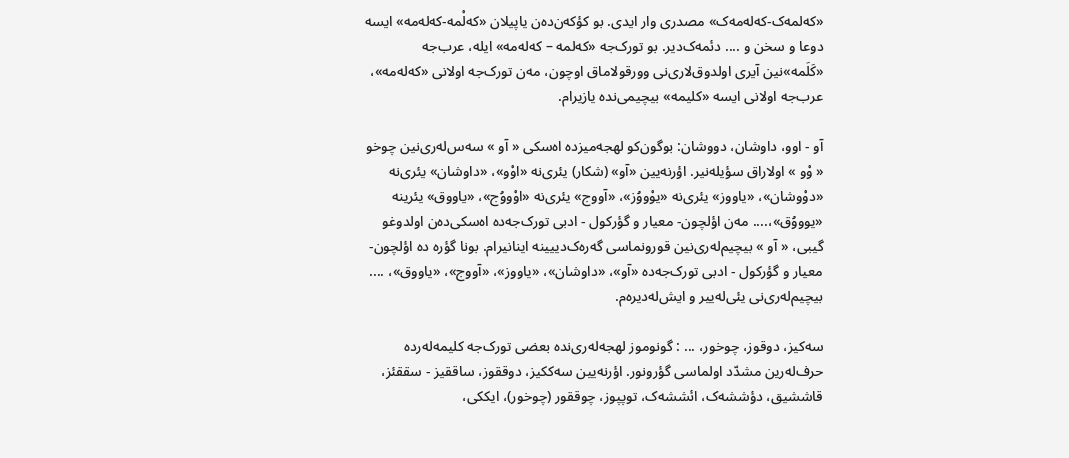«که‌لمه‌ک-که‌له‌مه‌ک» مصدری وار ایدی. بو کؤکه‌ن‌ده‌ن یاپیلان «که‌لْمه-که‌له‌مه» ایسه دوعا و سخن و .... دئمه‌ک‌دیر. بو تورک‌جه «که‌لمه – که‌له‌مه» ایله، عرب‌جه «کَلَمه»نین آیری اولدوق‌لاری‌نی وورقولاماق اوچون، مه‌ن تورک‌جه اولانی «که‌له‌مه»، عرب‌جه اولانی ایسه «کلیمه» بیچیمی‌نده یازیرام.

آو - اوو، داوشان، دووشان: بوگون‌کو لهجه‌میزده اه‌سکی « آو » سه‌س‌له‌ری‌نین چوخو « وْو » اولاراق سؤیله‌نیر. اؤرنه‌یین «آو» (شکار) یئری‌نه «اوْو»، «داوشان» یئری‌نه «دوْوشان»، «یاووز» یئری‌نه «یوْووُز»، «آووج» یئری‌نه «اوْووُج»، «یاووق» یئرینه «یوووُق»،.... مه‌ن اؤلچون- معیار و گؤرکول - ادبی تورک‌جه‌ده اه‌سکی‌ده‌ن اولدوغو گیبی، « آو » بیچیم‌له‌ری‌نین قورونماسی گه‌ره‌ک‌دییینه اینانیرام. بونا گؤره ده اؤلچون- معیار و گؤرکول - ادبی تورک‌جه‌ده «آو»، «داوشان»، «یاووز»، «آووج»، «یاووق»، .... بیچیم‌له‌ری‌نی یئی‌له‌ییر و ایش‌له‌دیره‌م.

سه‌کیز، دوقوز، چوخور، ... : گونوموز لهجه‌له‌ری‌نده بعضی تورک‌جه کلیمه‌له‌رده حرف‌له‌رین مشدّد اولماسی گؤرونور. اؤرنه‌یین سه‌ککیز، دوققوز، ساققیز - سققئز، قاششیق، دؤششه‌ک، ائششه‌ک، توپپوز، چوققور (چوخور)، ایککی،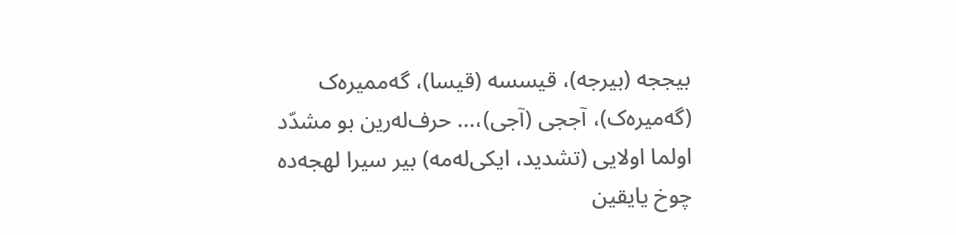بیججه‌ (بیرجه)، قیسسه (قیسا)، گه‌ممیره‌ک (گه‌میره‌ک)، آججی (آجی)،... حرف‌له‌رین بو مشدّد اولما اولایی (تشدید، ایکی‌له‌مه) بیر سیرا لهجه‌ده چوخ یایقین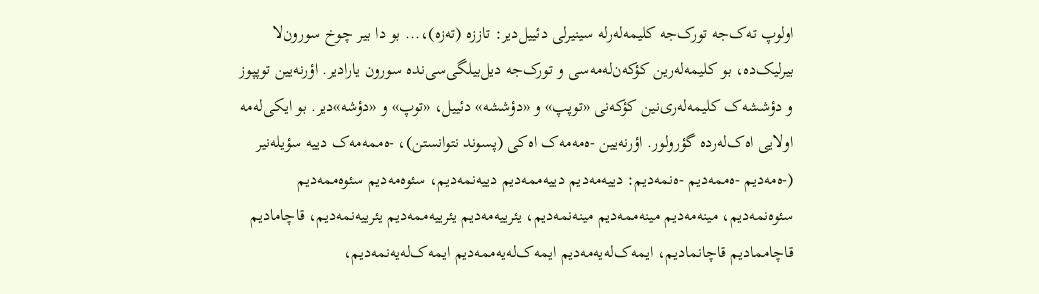اولوپ ته‌ک‌جه تورک‌جه کلیمه‌له‌رله سینیرلی دئییل‌دیر: تاززه (ته‌زه)،... بو دا بیر چوخ سورون‌لا بیرلیک‌ده، بو کلیمه‌له‌رین کؤکه‌ن‌له‌مه‌سی و تورک‌جه دیل‌بیلگی‌سی‌نده سورون یارادیر. اؤرنه‌یین توپپوز و دؤششه‌ک کلیمه‌له‌ری‌نین کؤکه‌نی «توپپ» و «دؤششه» دئییل، «توپ» و «دؤشه»دیر. بو ایکی‌له‌مه اولایی اه‌ک‌له‌رده گؤرولور. اؤرنه‌یین -ه‌مه‌مه‌ک اه‌کی (پسوند نتوانستن)، -ه‌ممه‌مه‌ک دییه سؤیله‌نیر (-ه‌مه‌دیم -ه‌ممه‌دیم -ه‌نمه‌دیم: دییه‌مه‌دیم دییه‌ممه‌دیم دییه‌نمه‌دیم، سئوه‌مه‌دیم سئوه‌ممه‌دیم سئوه‌نمه‌دیم، مینه‌مه‌دیم مینه‌ممه‌دیم مینه‌نمه‌دیم، یئرییه‌مه‌دیم یئرییه‌ممه‌دیم یئرییه‌نمه‌دیم، قاچامادیم قاچاممادیم قاچانمادیم، ایمه‌ک‌له‌یه‌مه‌دیم ایمه‌ک‌له‌یه‌ممه‌دیم ایمه‌ک‌له‌یه‌نمه‌دیم،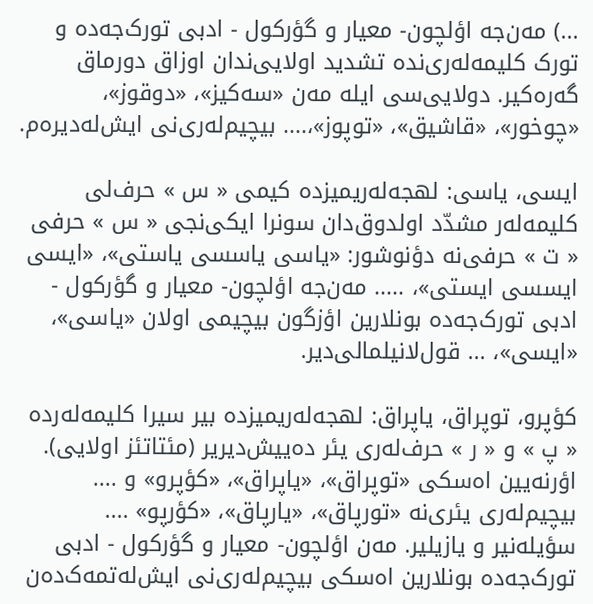...) مه‌ن‌جه اؤلچون- معیار و گؤرکول - ادبی تورک‌جه‌ده و تورک کلیمه‌له‌ری‌نده تشدید اولایی‌ندان اوزاق دورماق گه‌ره‌کیر. دولایی‌سی ایله مه‌ن «سه‌کیز»، «دوقوز»، «چوخور»، «قاشیق»، «توپوز»،.... بیچیم‌له‌ری‌نی ایش‌له‌دیره‌م.

ایسی، یاسی: لهجه‌له‌ریمیزده کیمی « س » حرف‌لی کلیمه‌له‌ر مشدّد اولدوق‌دان سونرا ایکی‌نجی « س » حرفی « ت » حرفی‌نه دؤنوشور: «یاسی یاسسی یاستی»، «ایسی ایسسی ایستی»، ..... مه‌ن‌جه اؤلچون- معیار و گؤرکول - ادبی تورک‌جه‌ده بونلارین اؤزگون بیچیمی اولان «یاسی»، «ایسی»، ... قول‌لانیلمالی‌دیر.

کؤپرو، توپراق، یاپراق: لهجه‌له‌ریمیزده بیر سیرا کلیمه‌له‌رده « پ » و « ر » حرف‌له‌ری یئر ده‌ییش‌دیریر (مئتاتئز اولایی). اؤرنه‌یین اه‌سکی «توپراق»، «یاپراق»، «کؤپرو» و .... بیچیم‌له‌ری یئری‌نه «تورپاق»، «یارپاق»، «کؤرپو» .... سؤیله‌نیر و یازیلیر. مه‌ن اؤلچون- معیار و گؤرکول - ادبی تورک‌جه‌ده بونلارین اه‌سکی بیچیم‌له‌ری‌نی ایش‌له‌تمه‌ک‌ده‌ن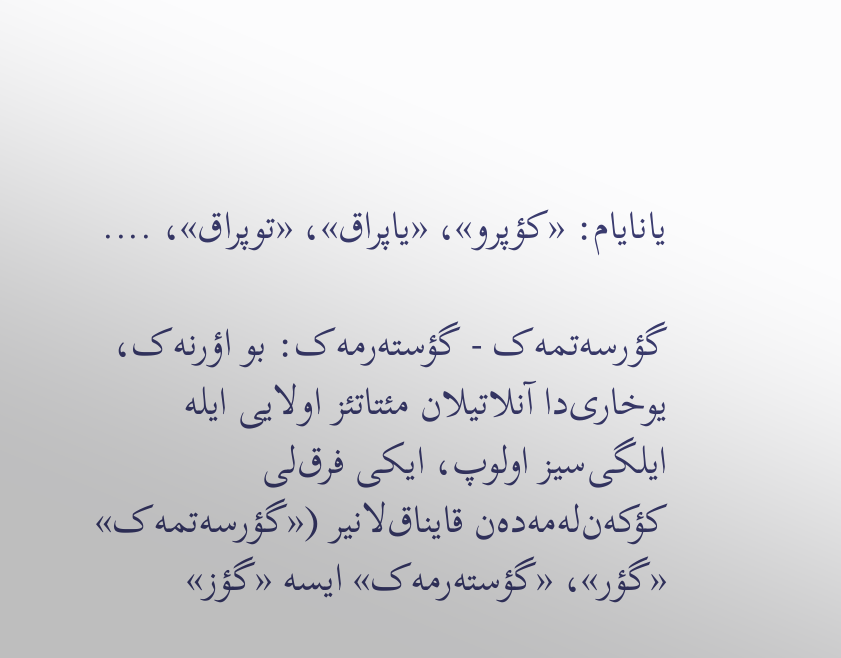یانایام: «کؤپرو»، «یاپراق»، «توپراق»، ....

گؤرسه‌تمه‌ک - گؤسته‌رمه‌ک: بو اؤرنه‌ک، یوخاری‌دا آنلاتیلان مئتاتئز اولایی ایله ایلگی‌سیز اولوپ، ایکی فرق‌لی کؤکه‌ن‌له‌مه‌ده‌ن قایناق‌لانیر («گؤرسه‌تمه‌ک» «گؤر»، «گؤسته‌رمه‌ک» ایسه «گؤز»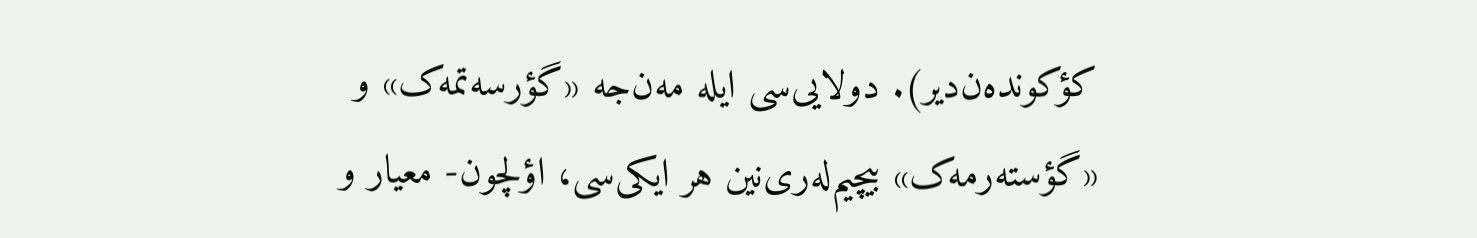کؤکونده‌ن‌دیر). دولایی‌سی ایله مه‌ن‌جه «گؤرسه‌تمه‌ک» و «گؤسته‌رمه‌ک» بیچیم‌له‌ری‌نین هر ایکی‌سی، اؤلچون- معیار و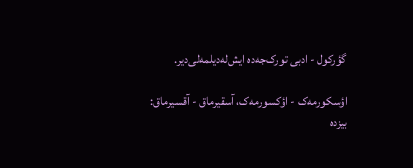گؤرکول - ادبی تورک‌جه‌ده ایش‌له‌دیلمه‌لی‌دیر.

اؤسکورمه‌ک - اؤکسورمه‌ک، آسقیرماق - آقسیرماق: بیزده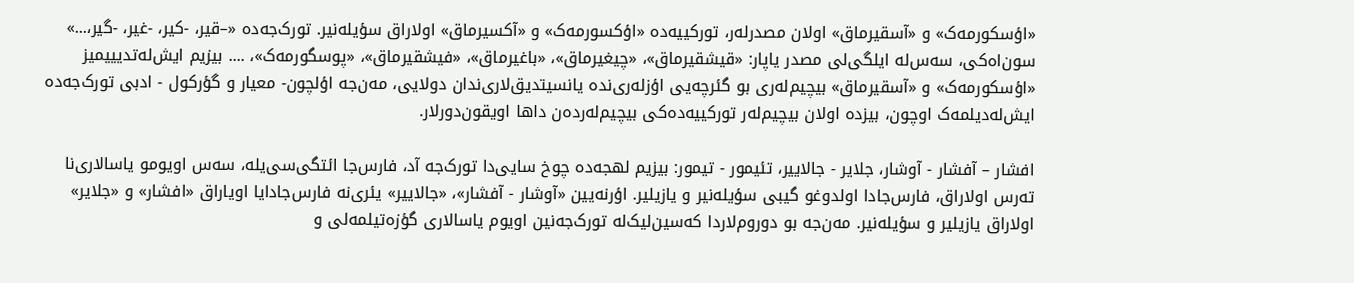«اؤسکورمه‌ک» و «آسقیرماق» اولان مصدرله‌ر، تورکییه‌ده «اؤکسورمه‌ک» و «آکسیرماق» اولاراق سؤیله‌نیر. تورک‌جه‌ده «–قیر، -کیر، -غیر، -گیر،...» سون‌اه‌کی، سه‌س‌له ایلگی‌لی مصدر یاپار: «قیشقیرماق»، «چیغیرماق»، «باغیرماق»، «فیشقیرماق»، «پوسگورمه‌ک»، .... بیزیم ایش‌له‌تدیییمیز «اؤسکورمه‌ک» و «آسقیرماق» بیچیم‌له‌ری بو گئرچه‌یی اؤزله‌ری‌نده یانسیتدیق‌لاری‌ندان دولایی، مه‌ن‌جه اؤلچون- معیار و گؤرکول - ادبی تورک‌جه‌ده ایش‌له‌دیلمه‌ک اوچون، بیزده اولان بیچیم‌له‌ر تورکییه‌ده‌کی بیچیم‌له‌رده‌ن داها اویقون‌دورلار.

افشار – آفشار - آوشار، جلایر - جالاییر، تئیمور - تیمور: بیزیم لهجه‌ده چوخ سایی‌دا تورک‌جه آد، فارس‌جا ائتگی‌سی‌یله، سه‌س اویومو یاسالاری‌نا ته‌رس اولاراق، فارس‌جادا اولدوغو گیبی سؤیله‌نیر و یازیلیر. اؤرنه‌یین «آوشار - آفشار»، «جالاییر» یئری‌نه فارس‌جادایا اویاراق «افشار» و «جلایر» اولاراق یازیلیر و سؤیله‌نیر. مه‌ن‌جه بو دوروم‌لاردا که‌سین‌لیک‌له تورک‌جه‌نین اویوم یاسالاری گؤزه‌تیلمه‌لی و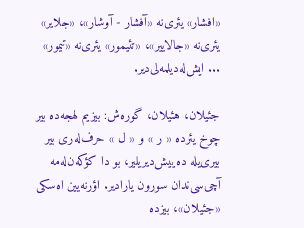«افشار» یئری‌نه «آفشار - آوشار»، «جلایر» یئری‌نه «جالاییر»، «تئیمور» یئری‌نه «تیمور» ... ایش‌له‌دیلمه‌لی‌دیر.

جئیلان، هئیلان، گوره‌ش: بیزیم لهجه‌ده بیر چوخ یئرده « ر » و « ل » حرف‌له‌ری بیر بیری‌یله ده‌ییش‌دیریلیر، بو دا کؤکه‌ن‌له‌مه آچی‌سی‌ندان سورون یارادیر. اؤرنه‌یین اه‌سکی «جئیلان»، بیزده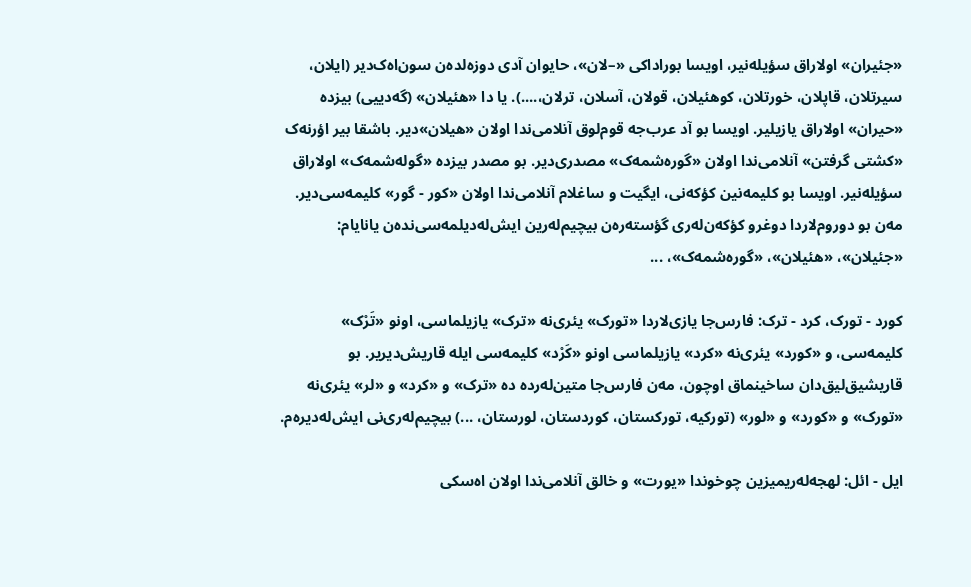«جئیران» اولاراق سؤیله‌نیر، اویسا بوراداکی «–لان»، حایوان آدی دوزه‌لده‌ن سون‌اه‌ک‌دیر (ایلان، سیرتلان، قاپلان، خورتلان، کوهئیلان، قولان، آسلان، ترلان،....). یا دا «هئیلان» (گه‌دییی) بیزده «حیران» اولاراق یازیلیر. اویسا بو آد عرب‌جه قوم‌لوق آنلامی‌ندا اولان «هیلان»دیر. باشقا بیر اؤرنه‌ک «کشتی گرفتن» آنلامی‌ندا اولان «گوره‌شمه‌ک» مصدری‌دیر. بو مصدر بیزده «گوله‌شمه‌ک» اولاراق سؤیله‌نیر. اویسا بو کلیمه‌نین کؤکه‌نی، ایگیت و ساغلام آنلامی‌ندا اولان «کور - گور» کلیمه‌سی‌دیر. مه‌ن بو دوروم‌لاردا دوغرو کؤکه‌ن‌له‌ری گؤسته‌ره‌ن بیچیم‌له‌رین ایش‌له‌دیلمه‌سی‌نده‌ن یانایام: «جئیلان»، «هئیلان»، «گوره‌شمه‌ک»، ...

کورد - تورک، کرد - ترک: فارس‌جا یازی‌لاردا «تورک» یئری‌نه «ترک» یازیلماسی، اونو «تَرْک» کلیمه‌سی، و «کورد» یئری‌نه «کرد» یازیلماسی اونو «کَرْد» کلیمه‌سی ایله قاریش‌دیریر. بو قاریشیق‌لیق‌دان ساخینماق اوچون، مه‌ن فارس‌جا متین‌له‌رده ده «ترک» و «کرد» و «لر» یئری‌نه «تورک» و «کورد» و «لور» (تورکیه، تورکستان، کوردستان، لورستان، ...) بیچیم‌له‌ری‌نی ایش‌له‌دیره‌م.

ایل - ائل: لهجه‌له‌ریمیزین چوخوندا «یورت» و خالق آنلامی‌ندا اولان اه‌سکی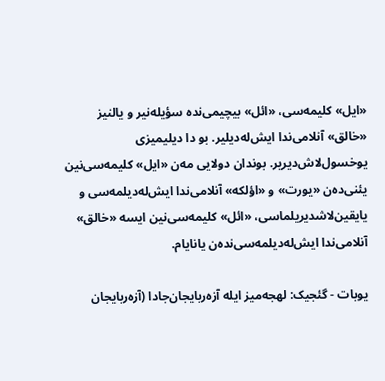«ایل» کلیمه‌سی، «ائل» بیچیمی‌نده سؤیله‌نیر و یالنیز «خالق» آنلامی‌ندا ایش‌له‌دیلیر. بو دا دیلیمیزی یوخسول‌لاش‌دیریر. بوندان دولایی مه‌ن «ایل» کلیمه‌سی‌نین یئنی‌ده‌ن «یورت» و «اؤلکه» آنلامی‌ندا ایش‌له‌دیلمه‌سی و یایقین‌لاشدیریلماسی، «ائل» کلیمه‌سی‌نین ایسه «خالق» آنلامی‌ندا ایش‌له‌دیلمه‌سی‌نده‌ن یانایام.

یوبات - گئجیک: لهجه‌میز ایله آزه‌ربایجان‌جادا (آزه‌ربایجان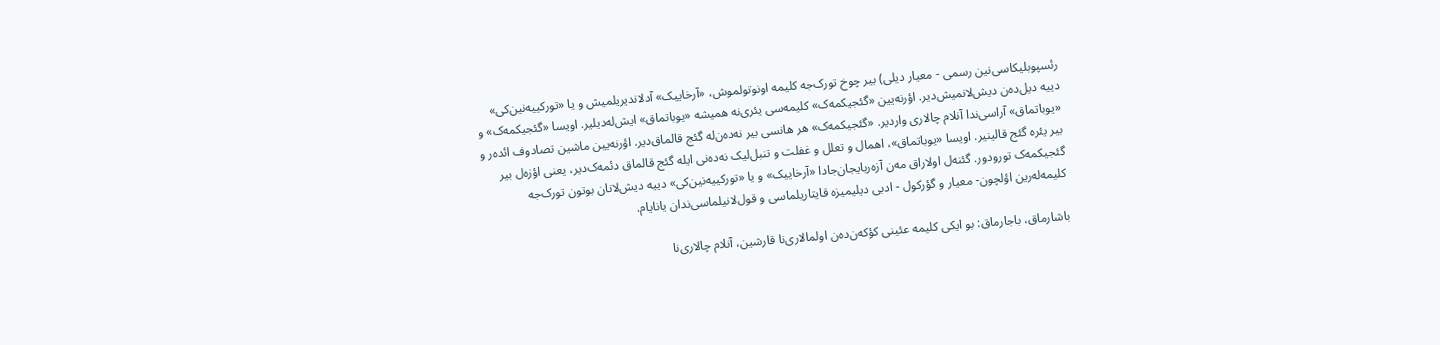رئسپوبلیکاسی‌نین رسمی - معیار دیلی) بیر چوخ تورک‌جه کلیمه اونوتولموش، «آرخاییک» آدلاندیریلمیش و یا «تورکییه‌نین‌کی» دییه دیل‌ده‌ن دیش‌لانمیش‌دیر. اؤرنه‌یین «گئجیکمه‌ک» کلیمه‌سی یئری‌نه همیشه «یوباتماق» ایش‌له‌دیلیر. اویسا «گئجیکمه‌ک» و «یوباتماق» آراسی‌ندا آنلام چالاری واردیر. «گئجیکمه‌ک» هر هانسی بیر نه‌ده‌ن‌له گئج قالماق‌دیر. اؤرنه‌یین ماشین تصادوف ائده‌ر و بیر یئره گئج قالینیر. اویسا «یوباتماق»، اهمال و تعلل و غفلت و تنبل‌لیک نه‌ده‌نی ایله گئج قالماق دئمه‌ک‌دیر، یعنی اؤزه‌ل بیر گئجیکمه‌ک تورودور. گئنه‌ل اولاراق مه‌ن آزه‌ربایجان‌جادا «آرخاییک» و یا «تورکییه‌نین‌کی» دییه دیش‌لانان بوتون تورک‌جه کلیمه‌له‌رین اؤلچون- معیار و گؤرکول - ادبی دیلیمیزه قایتاریلماسی و قول‌لانیلماسی‌ندان یانایام.

باشارماق، باجارماق: بو ایکی کلیمه عئینی کؤکه‌ن‌ده‌ن اولمالاری‌نا قارشین، آنلام چالاری‌نا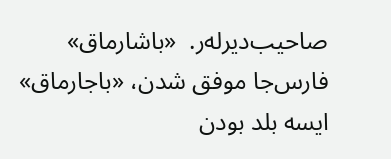صاحیب‌دیرله‌ر.  «باشارماق» فارس‌جا موفق شدن، «باجارماق» ایسه بلد بودن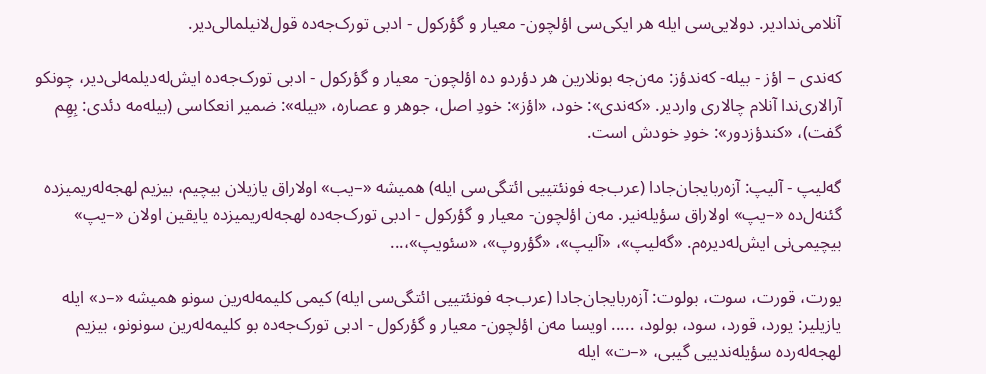آنلامی‌ندادیر. دولایی‌سی ایله هر ایکی‌سی اؤلچون- معیار و گؤرکول - ادبی تورک‌جه‌ده قول‌لانیلمالی‌دیر.

که‌ندی – اؤز - بیله- که‌ندؤز: مه‌ن‌جه بونلارین هر دؤردو ده اؤلچون- معیار و گؤرکول - ادبی تورک‌جه‌ده ایش‌له‌دیلمه‌لی‌دیر، چونکو آرالاری‌ندا آنلام چالاری واردیر. «که‌ندی»: خود، «اؤز»: خودِ اصل، جوهر و عصاره، «بیله»: ضمیر انعکاسی (بیله‌مه دئدی: بِهِم گفت)، «کندؤزدور»: خودِ خودش است.

گه‌لیپ - آلیپ: آزه‌ربایجان‌جادا (عرب‌جه فونئتییی ائتگی‌سی ایله) همیشه «–یب» اولاراق یازیلان بیچیم، بیزیم لهجه‌له‌ریمیزده گئنه‌ل‌ده «–یپ» اولاراق سؤیله‌نیر. مه‌ن اؤلچون- معیار و گؤرکول - ادبی تورک‌جه‌ده لهجه‌له‌ریمیزده یایقین اولان «–یپ» بیچیمی‌نی ایش‌له‌دیره‌م. «گه‌لیپ»، «آلیپ»، «گؤروپ»، «سئویپ»،...

یورت، قورت، سوت، بولوت: آزه‌ربایجان‌جادا (عرب‌جه فونئتییی ائتگی‌سی ایله) کیمی کلیمه‌له‌رین سونو همیشه «–د» ایله یازیلیر: یورد، قورد، سود، بولود، ..... اویسا مه‌ن اؤلچون- معیار و گؤرکول - ادبی تورک‌جه‌ده بو کلیمه‌له‌رین سونونو، بیزیم لهجه‌له‌رده سؤیله‌ندییی گیبی، «–ت» ایله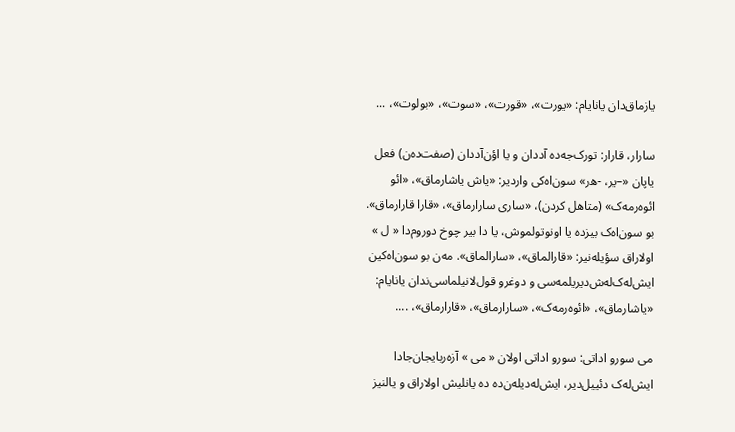یازماق‌دان یانایام: «یورت»، «قورت»، «سوت»، «بولوت»، ...

سارار، قارار: تورک‌جه‌ده آددان و یا اؤن‌آددان (صفت‌ده‌ن) فعل یاپان «–یر، -ه‌ر» سون‌اه‌کی واردیر: «یاش یاشارماق»، «ائو ائوه‌رمه‌ک» (متاهل کردن)، «ساری سارارماق»، «قارا قارارماق». بو سون‌اه‌ک بیزده یا اونوتولموش، یا دا بیر چوخ دوروم‌دا « ل » اولاراق سؤیله‌نیر: «قارالماق»، «سارالماق». مه‌ن بو سون‌اه‌کین ایش‌له‌ک‌له‌ش‌دیریلمه‌سی و دوغرو قول‌لانیلماسی‌ندان یانایام: «یاشارماق»، «ائوه‌رمه‌ک»، «سارارماق»، «قارارماق»، ....

می سورو اداتی: سورو اداتی اولان « می » آزه‌ربایجان‌جادا ایش‌له‌ک دئییل‌دیر، ایش‌له‌دیله‌ن‌ده ده یانلیش اولاراق و یالنیز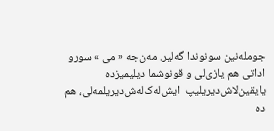جومله‌نین سونوندا گه‌لیر. مه‌ن‌جه « می » سورو اداتی هم یازی‌لی و قونوشما دیلیمیزده یایقین‌لاش‌دیریلیپ  ایش‌له‌ک‌له‌ش‌دیریلمه‌لی، هم ده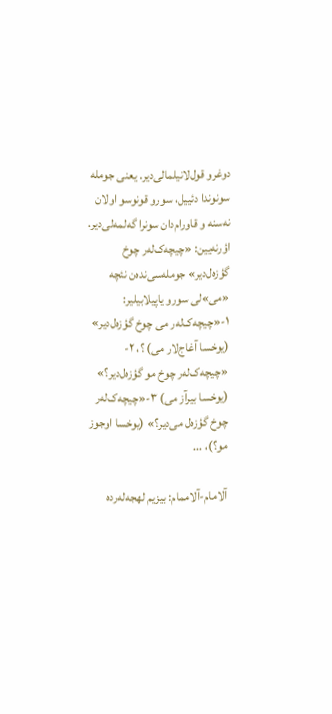دوغرو قول‌لانیلمالی‌دیر. یعنی جومله سونوندا دئییل، سورو قونوسو اولان نه‌سنه و قاورام‌دان سونرا گه‌لمه‌لی‌دیر. اؤرنه‌یین: «چیچه‌ک‌له‌ر چوخ گؤزه‌ل‌دیر» جومله‌سی‌نده‌ن نئچه «می»لی سورو یاپیلابیلیر: ١-«چیچه‌ک‌له‌ر می چوخ گؤزه‌ل‌دیر» (یوخسا آغاج‌لار می) ؟، ٢- «چیچه‌ک‌له‌ر چوخ مو گؤزه‌ل‌دیر؟» (یوخسا بیرآز می) ٣-«چیچه‌ک‌له‌ر چوخ گؤزه‌ل می‌دیر؟» (یوخسا اوجوز مو؟)، ...

آلامام-آلاممام: بیزیم لهجه‌له‌رده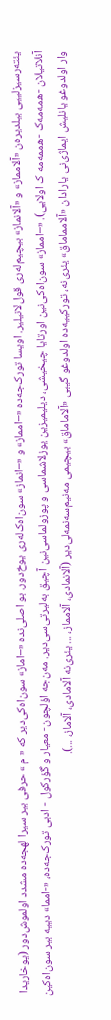یئته‌رسیزلییی بیلدیره‌ن «آلامماز» و «آلانماز» بیچیم‌له‌ری قول‌لانیلیر. اویسا تورک‌جه‌ده «–امماز» و «–انماز» سون‌اه‌ک‌له‌ری یوخ‌دور. بو اصلی‌نده «–اماز» سون‌اه‌کی‌دیر که « م » حرفی بیر سیرا لهجه‌ده مشدد اولموش‌دور (یوخاریدا آنلاتیلان -ه‌مه‌مه‌ک -ه‌ممه‌مه ک اولایی). «–امماز» سون‌اه‌کی‌نین اورتایا چیخیشی، دیلیمیزین یوزلاشماسی و پوزولماسی‌نین آچیق به‌لیرتی‌سی‌دیر. مه‌ن‌جه اؤلچون- معیار و گؤرکول - ادبی تورک‌جه‌ده، «-امما» دییه بیر سون‌اه‌کین وار اولدوغو یانلیش ایماژی‌نی یارادان «آلامماماق» یئری‌نه، تورکییه‌ده اولدوغو گیبی «آلاماماق» بیچیمی مه‌نیم‌سه‌نمه‌لی‌دیر (آلانمادی، آلامماز، ... یئری‌نه آلامادی، آلاماز، ...).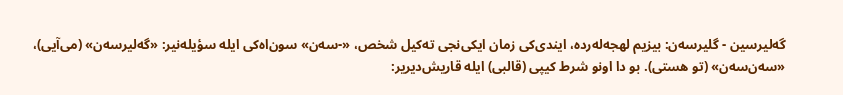گه‌لیرسین - گلیرسه‌ن: بیزیم لهجه‌له‌رده، ایندی‌کی زمان ایکی‌نجی ته‌کیل شخص، «-سه‌ن» سون‌اه‌کی ایله سؤیله‌نیر: «گه‌لیرسه‌ن» (می‌آیی)، «سه‌ن‌سه‌ن» (تو هستی). بو دا اونو شرط کیپی (قالبی) ایله قاریش‌دیریر: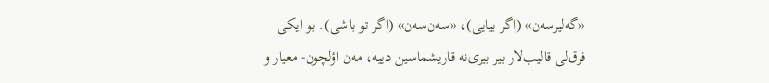«گه‌لیرسه‌ن» (اگر بیایی)، «سه‌ن‌سه‌ن» (اگر تو باشی). بو ایکی فرق‌لی قالیب‌لار بیر بیری‌نه قاریشماسین دییه، مه‌ن اؤلچون- معیار و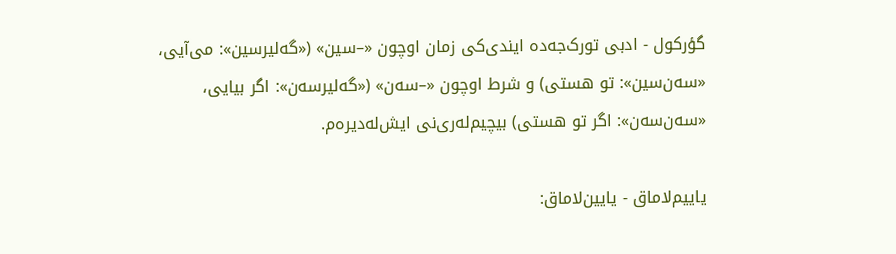گؤرکول - ادبی تورک‌جه‌ده ایندی‌کی زمان اوچون «–سین» («گه‌لیرسین»: می‌آیی، «سه‌ن‌سین»: تو هستی) و شرط اوچون «–سه‌ن» («گه‌لیرسه‌ن»: اگر بیایی، «سه‌ن‌سه‌ن»: اگر تو هستی) بیچیم‌له‌ری‌نی ایش‌له‌دیره‌م.

یاییم‌لاماق - یایین‌لاماق: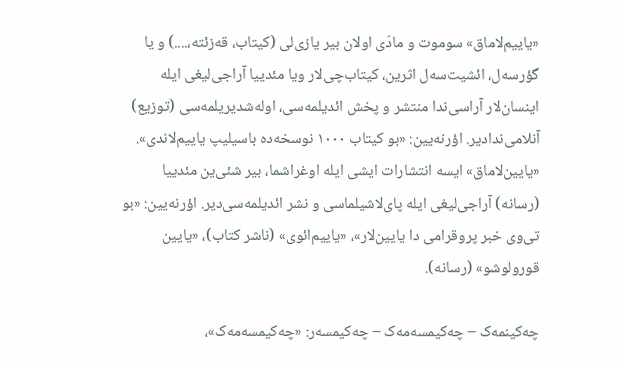«یاییم‌لاماق» سوموت و مادّی اولان بیر یازی‌لی (کیتاب، قه‌زئته،....) و یا گؤرسه‌ل، ائشیت‌سه‌ل اثرین، کیتاب‌چی‌لار ویا مئدییا آراجی‌لیغی ایله اینسان‌لار آراسی‌ندا منتشر و پخش ائدیلمه‌سی، اوله‌شدیریلمه‌سی (توزیع) آنلامی‌ندادیر. اؤرنه‌یین: «بو کیتاب ١٠٠٠ نوسخه‌ده باسیلیپ یاییم‌لاندی». «یایین‌لاماق» ایسه انتشارات ایشی ایله اوغراشما، بیر شئی‌ین مئدییا (رسانه) آراجی‌لیغی ایله پای‌لاشیلماسی و نشر ائدیلمه‌سی‌دیر. اؤرنه‌یین: «بو تی‌وی خبر پروقرامی دا یایین‌لار»، «یاییم‌ائوی» (ناشر کتاب)، «یایین قورولوشو» (رسانه).

چه‌کینمه‌ک – چه‌کیمسه‌مه‌ک – چه‌کیمسه‌ر: «چه‌کیمسه‌مه‌ک»،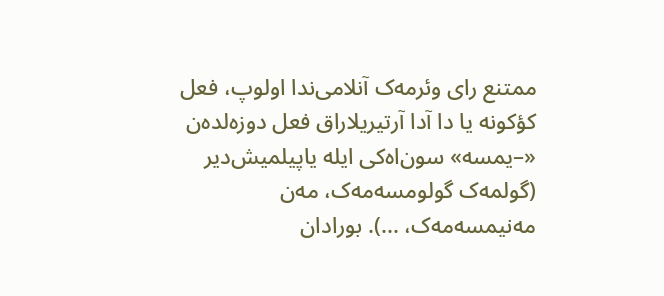ممتنع رای وئرمه‌ک آنلامی‌ندا اولوپ، فعل کؤکونه یا دا آدا آرتیریلاراق فعل دوزه‌لده‌ن «–یمسه» سون‌اه‌کی ایله یاپیلمیش‌دیر (گولمه‌ک گولومسه‌مه‌ک، مه‌ن مه‌نیمسه‌مه‌ک، ...). بورادان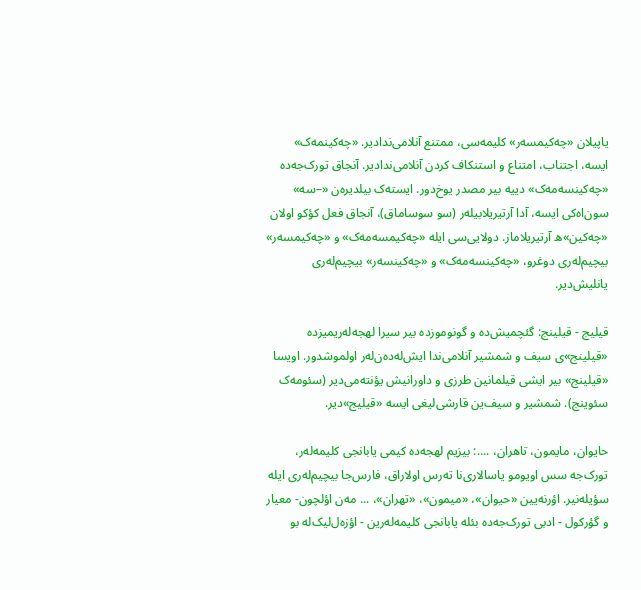یاپیلان «چه‌کیمسه‌ر» کلیمه‌سی، ممتنع آنلامی‌ندادیر. «چه‌کینمه‌ک» ایسه، اجتناب، امتناع و استنکاف کردن آنلامی‌ندادیر. آنجاق تورک‌جه‌ده «چه‌کینسه‌مه‌ک» دییه بیر مصدر یوخ‌دور. ایسته‌‌ک بیلدیره‌ن «–سه» سون‌اه‌کی ایسه، آدا آرتیریلابیله‌ر (سو سوساماق)، آنجاق فعل کؤکو اولان «چه‌کین»ه آرتیریلاماز. دولایی‌سی ایله «چه‌کیمسه‌مه‌ک» و «چه‌کیمسه‌ر» بیچیم‌له‌ری دوغرو، «چه‌کینسه‌مه‌ک» و «چه‌کینسه‌ر» بیچیم‌له‌ری یانلیش‌دیر.

قیلیج - قیلینج: گئچمیش‌ده و گونوموزده بیر سیرا لهجه‌له‌ریمیزده «قیلینج»ی سیف و شمشیر آنلامی‌ندا ایش‌له‌ده‌ن‌له‌ر اولموشدور. اویسا «قیلینج» بیر ایشی قیلمانین طرزی و داورانیش یؤنته‌می‌دیر (سئومه‌ک سئوینج). شمشیر و سیف‌ین قارشی‌لیغی ایسه «قیلیج»دیر.

حایوان، مایمون، تاهران، ....: بیزیم لهجه‌ده کیمی یابانجی کلیمه‌له‌ر، تورک‌جه سس اویومو یاسالاری‌نا ته‌رس اولاراق، فارس‌جا بیچیم‌له‌ری ایله سؤیله‌نیر. اؤرنه‌یین «حیوان»، «میمون»، «تهران»، ... مه‌ن اؤلچون- معیار و گؤرکول - ادبی تورک‌جه‌ده بئله یابانجی کلیمه‌له‌رین - اؤزه‌ل‌لیک‌له بو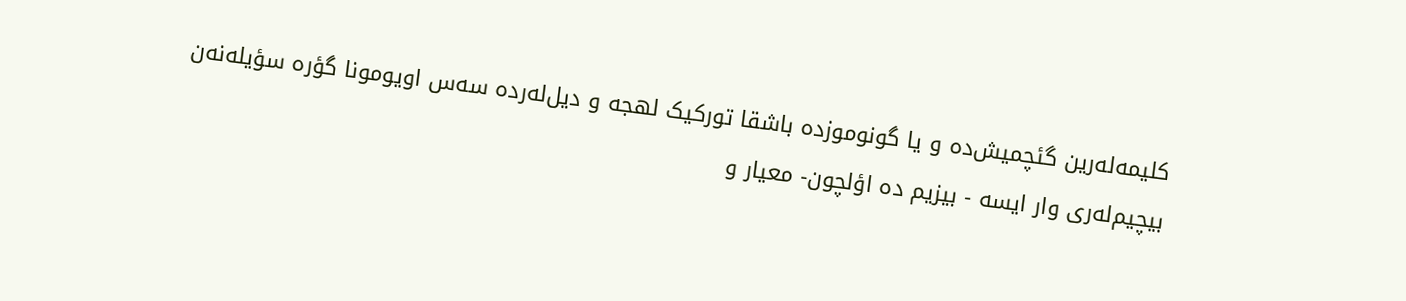کلیمه‌له‌رین گئچمیش‌ده و یا گونوموزده باشقا تورکیک لهجه و دیل‌له‌رده سه‌س اویومونا گؤره سؤیله‌نه‌ن بیچیم‌له‌ری وار ایسه - بیزیم ده اؤلچون- معیار و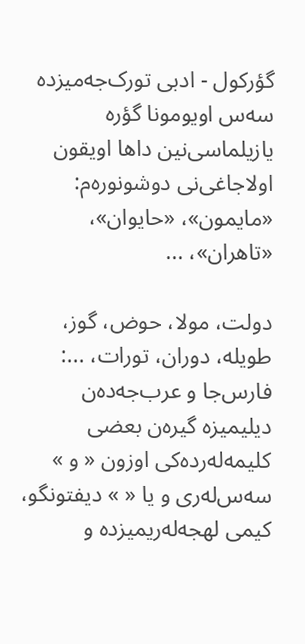گؤرکول - ادبی تورک‌جه‌میز‌ده سه‌س اویومونا گؤره یازیلماسی‌نین داها اویقون اولاجاغی‌نی دوشونوره‌م: «مایمون»، «حایوان»، «تاهران»، ...

دولت، مولا، حوض، گوز، طویله، دوران، تورات، ...: فارس‌جا و عرب‌جه‌ده‌ن دیلیمیزه گیره‌ن بعضی کلیمه‌له‌رده‌کی اوزون « و » سه‌س‌له‌ری و یا « » دیفتونگو، کیمی لهجه‌له‌ریمیزده و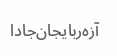آزه‌ربایجان‌جادا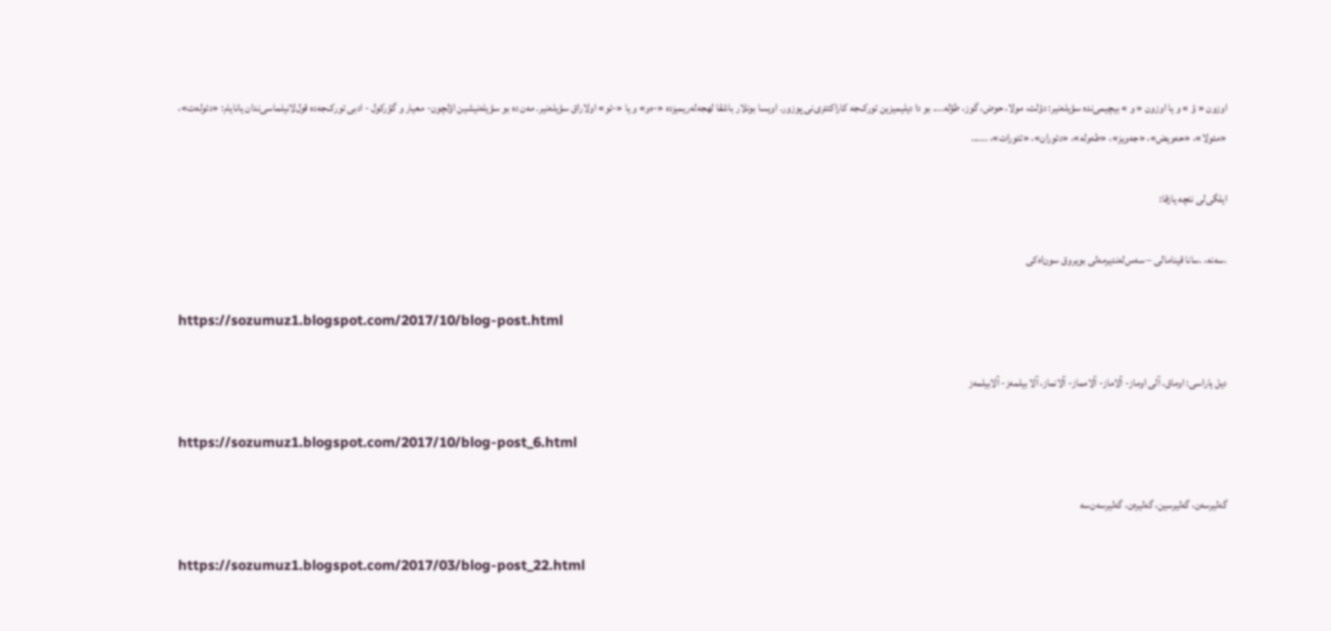اوزون « ؤ » و یا اوزون « و » بیچیمی‌نده سؤیله‌نیر: دؤلت، مولا، حوض، گوز، طؤله.... بو دا دیلیمیزین تورک‌جه کاراکتئری‌نی پوزور. اویسا بونلار باشقا لهجه‌له‌ریمیزده «-ه‌و» و یا «-ئو» اولاراق سؤیله‌نیر. مه‌ن ده بو سؤیله‌نیشین اؤلچون- معیار و گؤرکول - ادبی تورک‌جه‌ده قول‌لانیلماسی‌ندان یانایام: «دئوله‌ت»، «مئولا»، «حه‌ویض»، «جه‌ویز»، «طه‌وله»، «دئوران»، «تئورات»، ......

ایلگی‌لی نئچه یازقا:

.سه‌نه، .سانا قینامالی – سه‌س‌له‌ندیرمه‌لی بویروق سون‌اه‌کی

https://sozumuz1.blogspot.com/2017/10/blog-post.html

دیل یاراسی: اوماق، آلی اوماز- آلاماز- آلامماز- آلانماز، آلا بیلمه‌ز- آلابیلمه‌ز

https://sozumuz1.blogspot.com/2017/10/blog-post_6.html

گه‌لیرسه‌ن، گه‌لیرسین، گه‌لیره‌ن، گه‌لیرسه‌ن‌سه

https://sozumuz1.blogspot.com/2017/03/blog-post_22.html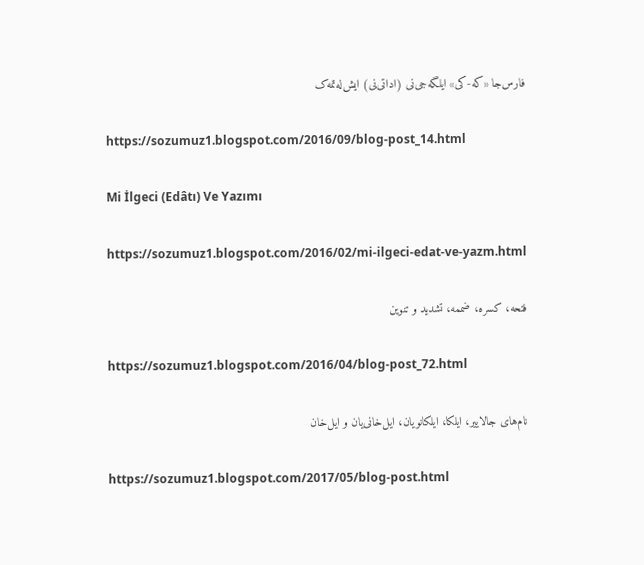فارس‌جا «که-کی» ایلگه‌جی‌نی (اداتی‌نی) ایش‌له‌تمه‌ک

https://sozumuz1.blogspot.com/2016/09/blog-post_14.html

Mi İlgeci (Edâtı) Ve Yazımı

https://sozumuz1.blogspot.com/2016/02/mi-ilgeci-edat-ve-yazm.html

فتحه، کسره، ضممه‌، تشدید و تنوین

https://sozumuz1.blogspot.com/2016/04/blog-post_72.html

نام‌های جالاییر، ایلکا، ایلکانویان، ایل‌خانی‌یان و ایل‌خان

https://sozumuz1.blogspot.com/2017/05/blog-post.html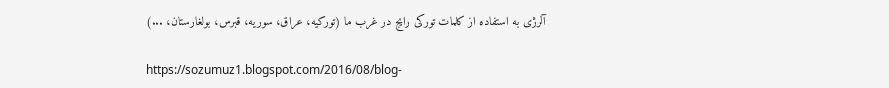آلرژی به استفاده‌ از کلمات تورکی رایج در غرب ما (تورکیه، عراق، سوریه، قبرس، بولغارستان، ...)

https://sozumuz1.blogspot.com/2016/08/blog-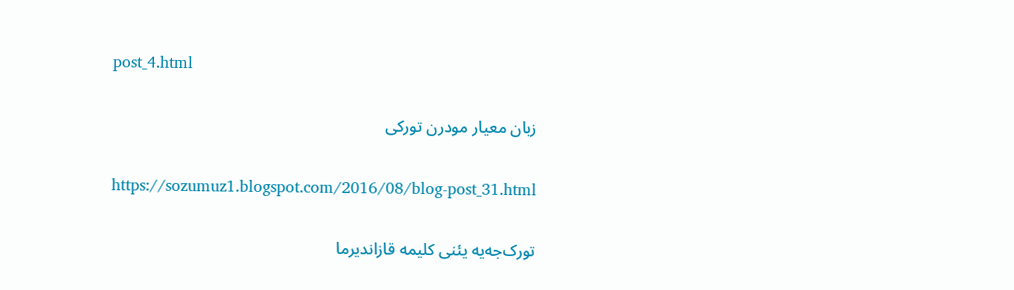post_4.html

زبان معیار مودرن تورکی

https://sozumuz1.blogspot.com/2016/08/blog-post_31.html

تورک‌جه‌یه یئنی کلیمه قازاندیرما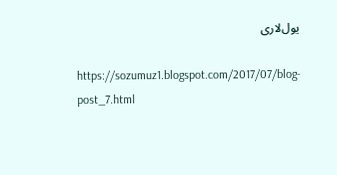یول‌لاری

https://sozumuz1.blogspot.com/2017/07/blog-post_7.html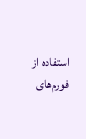استفاده از فورم‌های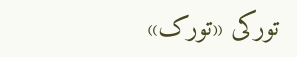تورکی «تورک»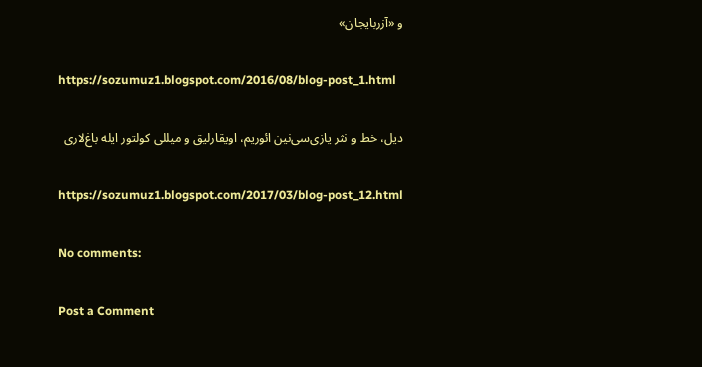و «آزربایجان»

https://sozumuz1.blogspot.com/2016/08/blog-post_1.html

دیل، خط و نثر یازی‌سی‌نین ائوریم، اویقارلیق و میللی کولتور ایله باغ‌لاری

https://sozumuz1.blogspot.com/2017/03/blog-post_12.html

No comments:

Post a Comment